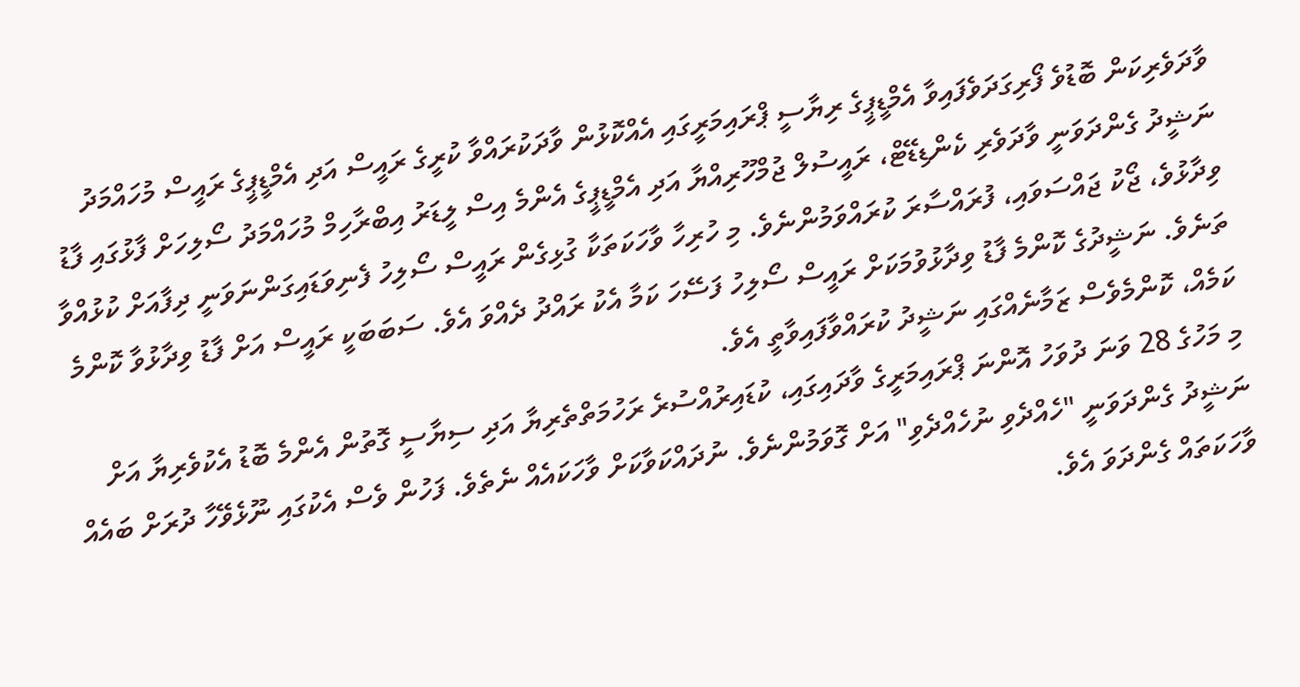ވާދަވެރިކަން ބޮޑުވެ ފޯރިގަދަވެފައިވާ އެމްޑީޕީގެ ރިޔާސީ ޕްރައިމަރީގައި އެއްކޮޅުން ވާދަކުރައްވާ ކުރީގެ ރައީސް އަދި އެމްޑީޕީގެ ރައީސް މުހައްމަދު ނަޝީދު ގެންދަވަނީ ވާދަވެރި ކެންޑިޑޭޓް، ރައީސުލް ޖުމްހޫރިއްޔާ އަދި އެމްޑީޕީގެ އެންމެ އިސް ލީޑަރު އިބްރާހިމް މުހައްމަދު ސޯލިހަށް ފާޅުގައި ފާޑު ވިދާޅުވެ، ޖޯކު ޖައްސަވައި، ފުރައްސާރަ ކުރައްވަމުންނެވެ. މި ހުރިހާ ވާހަކަތަކާ ގުޅިގެން ރައީސް ސޯލިހު ފެނިވަޑައިގަންނަވަނީ ދިފާއަށް ކުޅުއްވާ ތަނެވެ. ނަޝީދުގެ ކޮންމެ ފާޑު ވިދާޅުވުމަކަށް ރައީސް ސޯލިހު ފަސޭހަ ކަމާ އެކު ރައްދު ދެއްވަ އެވެ. ސަބަބަކީ ރައީސް އަށް ފާޑު ވިދާޅުވާ ކޮންމެ ކަމެއް، ކޮންމެވެސް ޒަމާނެއްގައި ނަޝީދު ކުރައްވާފައިވާތީ އެވެ.
މި މަހުގެ 28 ވަނަ ދުވަހު އޮންނަ ޕްރައިމަރީގެ ވާދައިގައި، ކުޑައިރުއްސުރެ ރަހުމަތްތެރިޔާ އަދި ސިޔާސީ ގޮތުން އެންމެ ބޮޑު އެކުވެރިޔާ އަށް ނަޝީދު ގެންދަވަނީ "ހެއްދެވި ނުހެއްދެވި" އަށް ގޮވަމުންނެވެ. ނުދައްކަވާކަށް ވާހަކައެއް ނެތެވެ. ފަހުން ވެސް އެކުގައި ނޫޅެވޭހާ ދުރަށް ބައެއް ވާހަކަތައް ގެންދަވަ އެވެ.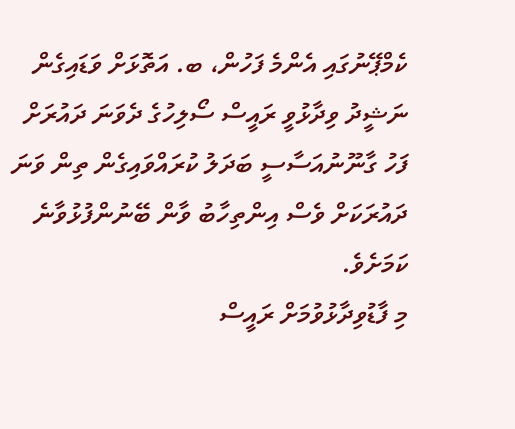ކެމްޕޭނުގައި އެންމެ ފަހުން، ބ. އަތޮޅަށް ވަޑައިގެން ނަޝީދު ވިދާޅުވީ ރައީސް ސޯލިހުގެ ދެވަނަ ދައުރަށް ފަހު ގާނޫނުއަސާސީ ބަދަލު ކުރައްވައިގެން ތިން ވަނަ ދައުރަކަށް ވެސް އިންތިހާބު ވާން ބޭނުންފުޅުވާނެ ކަމަށެވެ.
މި ފާޑުވިދާޅުވުމަށް ރައީސް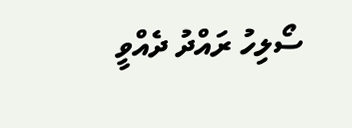ސޯލިހު ރައްދު ދެއްވީ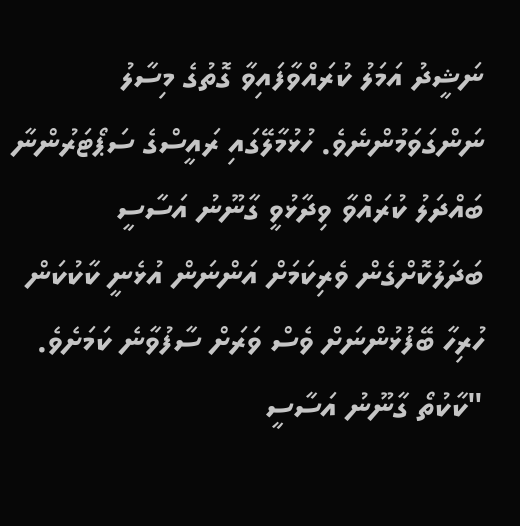ނަޝީދު އަމަލު ކުރައްވާފައިވާ ގޮތުގެ މިސާލު ނަންގަވަމުންނެވެ. ހުޅުމާލޭގައި ރައީސްގެ ސަޕޯޓަރުންނާ ބައްދަލު ކުރައްވާ ވިދާޅުވީ ގާނޫނު އަސާސީ ބަދަލުކޮށްގެން ވެރިކަމަށް އަންނަން އުޅެނީ ކާކުކަން ހުރިހާ ބޭފުޅުންނަށް ވެސް ވަރަށް ސާފުވާނެ ކަމަށެވެ.
"ކާކުތޯ ގާނޫނު އަސާސީ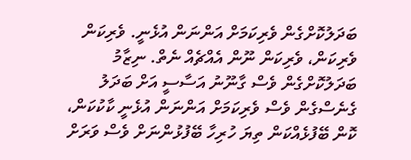ބަދަލުކޮށްގެން ވެރިކަމަށް އަންނަން އުޅެނީ. ވެރިކަން ވެރިކަން، ވެރިކަން ނޫން އެއްޗެއް ނެތް. ނިޒާމު ބަދަލުކޮށްގެން ވެސް ގާނޫނު އަސާސީ އަށް ބަދަލު ގެނެސްގެން ވެސް ވެރިކަމަށް އަންނަން އުޅެނީ ކާކުކަން، ކޮން ބޭފުޅެއްކަން ތިޔަ ހުރިހާ ބޭފުޅުންނަށް ވެސް ވަރަށް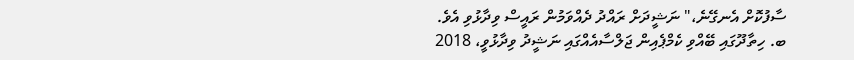ސާފުކޮށް އެނގޭނެ،" ނަޝީދަށް ރައްދު ދެއްވަމުން ރައީސް ވިދާޅުވި އެވެ.
ބ. ހިތާދޫގައި ބޭއްވި ކެމްޕެއިން ޖަލްސާއެއްގައި ނަޝީދު ވިދާޅުވީ، 2018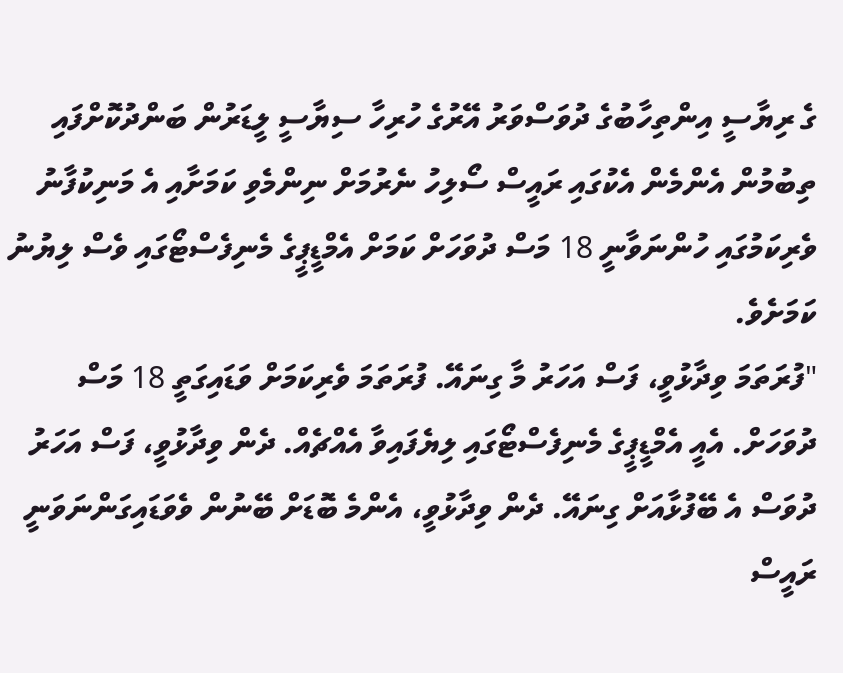ގެ ރިޔާސީ އިންތިހާބުގެ ދުވަސްވަރު އޭރުގެ ހުރިހާ ސިޔާސީ ލީޑަރުން ބަންދުކޮށްފައި ތިބުމުން އެންމެން އެކުގައި ރައީސް ސޯލިހު ނެރުމަށް ނިންމެވި ކަމަށާއި އެ މަނިކުފާނު ވެރިކަމުގައި ހުންނަވާނީ 18 މަސް ދުވަހަށް ކަމަށް އެމްޑީޕީގެ މެނިފެސްޓޯގައި ވެސް ލިޔުނު ކަމަށެވެ.
"ފުރަތަމަ ވިދާޅުވީ، ފަސް އަހަރު މާ ގިނައޭ. ފުރަތަމަ ވެރިކަމަށް ވަޑައިގަތީ 18 މަސް ދުވަހަށް. އެއީ އެމްޑީޕީގެ މެނިފެސްޓޯގައި ލިޔެފައިވާ އެއްޗެއް. ދެން ވިދާޅުވީ، ފަސް އަހަރު ދުވަސް އެ ބޭފުޅާއަށް ގިނައޭ. ދެން ވިދާޅުވީ، އެންމެ ބޮޑަށް ބޭނުން ވެވަޑައިގަންނަވަނީ ރައީސް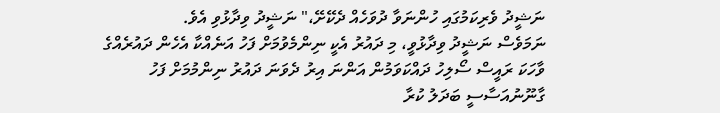ނަޝީދު ވެރިކަމުގައި ހުންނަވާ ދުވަހެއް ދެކޭށޭ،" ނަޝީދު ވިދާޅުވި އެވެ.
ނަމަވެސް ނަޝީދު ވިދާޅުވީ، މި ދައުރު އެކީ ނިންމެވުމަށް ފަހު އަނެއްކާ އެހެން ދައުރެއްގެ ވާހަކަ ރައީސް ސޯލިހު ދައްކަވަމުން އަންނަ އިރު ދެވަނަ ދައުރު ނިންމުމަށް ފަހު ގާނޫނުއަސާސީ ބަދަލު ކުރާ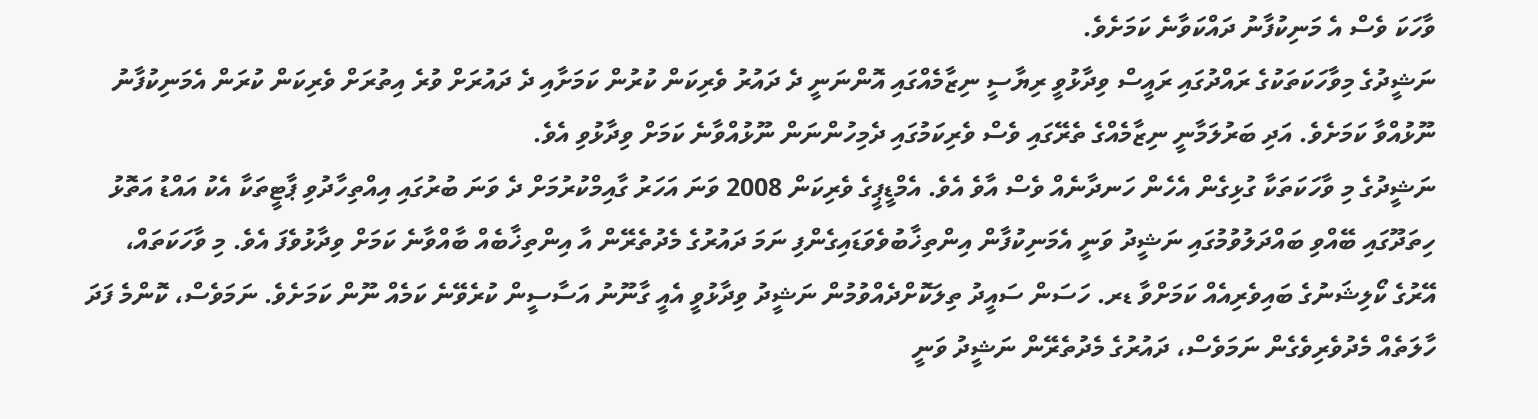ވާހަކަ ވެސް އެ މަނިކުފާނު ދައްކަވާނެ ކަމަށެވެ.
ނަޝީދުގެ މިވާހަކަތަކުގެ ރައްދުގައި ރައީސް ވިދާޅުވީ ރިޔާސީ ނިޒާމެއްގައި އޮންނަނީ ދެ ދައުރު ވެރިކަން ކުރުން ކަމަށާއި ދެ ދައުރަށް ވުރެ އިތުރަށް ވެރިކަން ކުރަން އެމަނިކުފާނު ނޫޅުއްވާ ކަމަށެވެ. އަދި ބަރުލަމާނީ ނިޒާމެއްގެ ތެރޭގައި ވެސް ވެރިކަމުގައި ދެމިހުންނަން ނޫޅުއްވާނެ ކަމަށް ވިދާޅުވި އެވެ.
ނަޝީދުގެ މި ވާހަކަތަކާ ގުޅިގެން އެހެން ހަނދާނެއް ވެސް އާވެ އެވެ. އެމްޑީޕީގެ ވެރިކަން 2008 ވަނަ އަހަރު ގާއިމްކުރުމަށް ދެ ވަނަ ބުރުގައި އިއްތިހާދުވި ޕާޓީތަކާ އެކު އައްޑު އަތޮޅު ހިތަދޫގައި ބޭއްވި ބައްދަލުވުމުގައި ނަޝީދު ވަނީ އެމަނިކުފާން އިންތިޚާބުވެވަޑައިގެންފި ނަމަ ދައުރުގެ މެދުތެރޭން އާ އިންތިޚާބެއް ބާއްވާނެ ކަމަށް ވިދާޅުވެފަ އެވެ. މި ވާހަކަތައް، އޭރުގެ ކޯލިޝަނުގެ ބައިވެރިއެއް ކަމަށްވާ ޑރ. ހަސަން ސައީދު ތިލަކޮށްދެއްވުމުން ނަޝީދު ވިދާޅުވީ އެއީ ގާނޫނު އަސާސީން ކުރެވޭނެ ކަމެއް ނޫން ކަމަށެވެ. ނަމަވެސް، ކޮންމެ ފަދަ ހާލަތެއް މެދުވެރިވެގެން ނަމަވެސް، ދައުރުގެ މެދުތެރޭން ނަޝީދު ވަނީ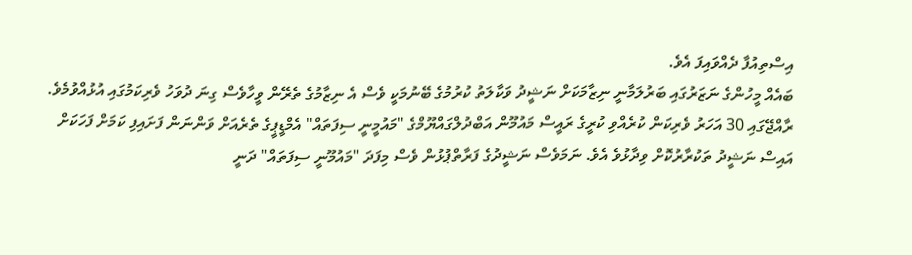އިސްތިއުފާ ދެއްވައިފަ އެވެ.
ބައެއް މީހުންގެ ނަޒަރުގައި ބަރުލަމާނީ ނިޒާމަކަށް ނަޝީދު ވަކާލަތު ކުރުމުގެ ބޭނުމަކީ ވެސް އެ ނިޒާމުގެ ތެރޭން ވީހާވެސް ގިނަ ދުވަހު ވެރިކަމުގައި އުޅުއްވުމެވެ.
ރާއްޖޭގައި 30 އަހަރު ވެރިކަން ކުރެއްވި ކުރީގެ ރައީސް މައުމޫން އަބްދުލްގައްޔޫމްގެ "މައުމީނީ ސިފަތައް" އެމްޑީޕީގެ ތެރެއަށް ވަންނަން ފަށައިފި ކަމަށް ފަހަކަށް އައިސް ނަޝީދު ތަކުރާރުކޮށް ވިދާޅުވެ އެވެ. ނަމަވެސް ނަޝީދުގެ ފަރާތްޕުޅުން ވެސް މިފަދަ "މައުމޫނީ ސިފަތައް" ދަނީ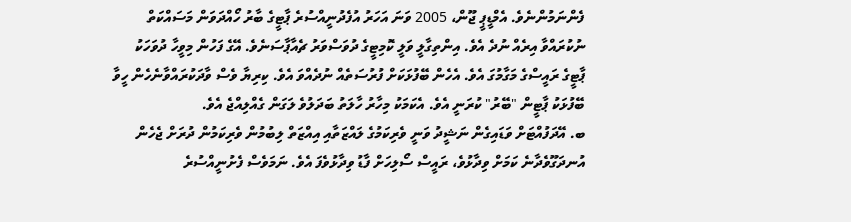ފެންނަމުންނެވެ. އެމްޑީޕީ ޖޫން، 2005 ވަނަ އަހަރު އުފެދުނީއްސުރެ ޕާޓީގެ ބާރު ހޯއްދަވަން މަސައްކަތް ނުކުރައްވާ އިރެއް ނުދެ އެވެ. އިންތިގާލީ ވަލީ ކޮމިޓީގެ ދުވަސްވަރު ޗެއާޕާސަނެވެ. އޭގެ ފަހުން މިވީހާ ދުވަހަކު ޕާޓީގެ ރައީސްގެ މަގާމުގަ އެވެ. އެހެން ބޭފުޅަކަށް ފުރުސަތެއް ނުދެއްވަ އެވެ. ކިރިޔާ ވެސް ވާދަކުރައްވާނެހެން ހީވާ ބޭފުޅަކު ޕާޓީން "ބޭރު" ކުރަނީ އެވެ. އެކަމަކު މިހާރު ހާލަތު ބަދަލުވެ ލަގަން ގެއްލިއްޖެ އެވެ.
ބ. އޭދަފުއްޓަށް ވަޑައިގެން ނަޝީދު ވަނީ ވެރިކަމުގެ ލައްޒަތާއި އިއްޒަތް ލިބުމުން ވެރިކަމުން ދުރަށް ޖެހެން އުނދަގޫވެދާނެ ކަމަށް ވިދާޅުވެ، ރައީސް ސޯލިހަށް ފާޑު ވިދާޅުވެފަ އެވެ. ނަމަވެސް ފެށުނީއްސުރެ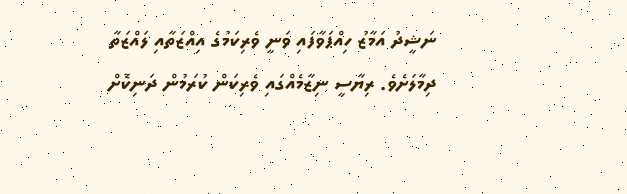ނަޝީދު އަމާޒު ހިއްޕަވާފައި ވަނީ ވެރިކަމުގެ އިއްޒަތާއި ލައްޒަތާ ދިމާލަށެވެ. ރިޔާސީ ނިޒާމެއްގައި ވެރިކަން ކުރަމުން ދަނިކޮށް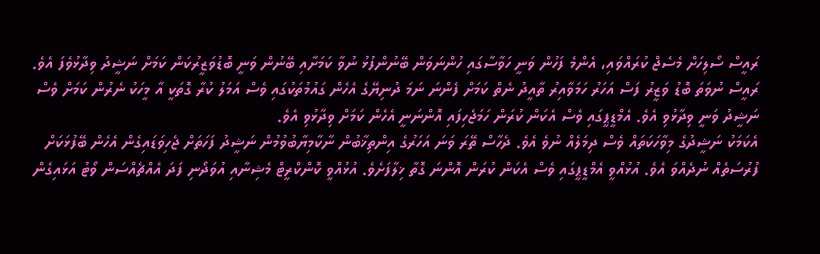ރައީސް ސޯލިހަށް މެސެޖް ކުރައްވައި، އެންމެ ފަހުން ވަނީ ހަވާސާގައި ހުންނަވަން ބޭނުންފުޅު ނުވާ ކަމަށާއި ބޭނުން ވަނީ ބޮޑުވަޒީރުކަން ކަމަށް ނަޝީދު ވިދާޅުވެފަ އެވެ.
ރައީސް ނުވަތަ ބޮޑު ވަޒީރު ފަސް އަހަރު ހަމަވާއިރު ތާއީދު ނެތް ކަމަށް ފެންނަ ނަމަ ދުނިޔޭގެ އެހެން ގައުމުތަކުގައި ވެސް އަމަލު ކުރާ ގޮތަކީ އާ މީހަކު ނެރުން ކަމަށް ވެސް ނަޝީދު ވަނީ ވިދާޅުވި އެވެ. އެމްޑީޕީގައި ވެސް އެކަން ކުރަން ހަމަޖެހިފައި އޮންނަނީ އެހެން ކަމަށް ވިދާޅުވި އެވެ.
އެކަމަކު ނަޝީދުގެ މިވާހަކަތައް ވެސް ދިމަލެއް ނުވެ އެވެ. ދެހާސް ތޭރަ ވަނަ އަހަރުގެ އިންތިޚާބުން ނާކާމިޔާބުވުމުން ނަޝީދު ފަހަތަށް ޖެހިވަޑައިގެން އެހެން ބޭފުޅަކަށް ފުރުސަތެއް ނުދެއްވަ އެވެ. އުޅުއްވީ އެމްޑީޕީގައި ވެސް އެކަން ކުރަން އޮންނަ ގޮތާ ޚިލާފަށެވެ. އުޅުއްވީ ކޮންކްރީޓް މެޝިނާއި އުވަދޯނި ފަދަ އެއްޗެއްސަން ވޯޓު އަޅައިގެން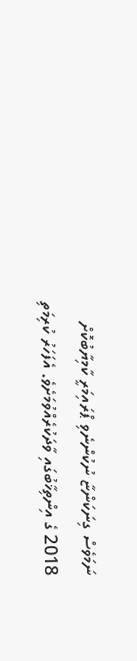ނަމަވެސް ގިނަކަންޏާ ނުކުންނެވި ޕްރައިމަރީ ކާމިޔާބުކޮށް 2018 ގެ އިންތިޚާބުގައި ވާދަކުރެއްވުމަށެވެ. އެފަހަރު ކުރިމަތި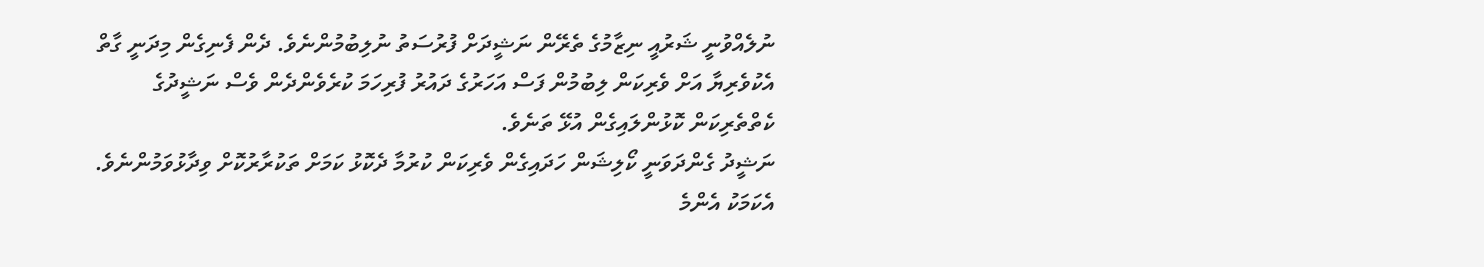ނުލެއްވުނީ ޝަރުއީ ނިޒާމުގެ ތެރޭން ނަޝީދަށް ފުރުސަތު ނުލިބުމުންނެވެ. ދެން ފެނިގެން މިދަނީ ގާތް އެކުވެރިޔާ އަށް ވެރިކަން ލިބުމުން ފަސް އަހަރުގެ ދައުރު ފުރިހަމަ ކުރެވެންދެން ވެސް ނަޝީދުގެ ކެތްތެރިކަން ކޮޅުންލައިގެން އުޅޭ ތަނެވެ.
ނަޝީދު ގެންދަވަނީ ކޯލިޝަން ހަދައިގެން ވެރިކަން ކުރުމާ ދެކޮޅު ކަމަށް ތަކުރާރުކޮށް ވިދާޅުވަމުންނެވެ. އެކަމަކު އެންމެ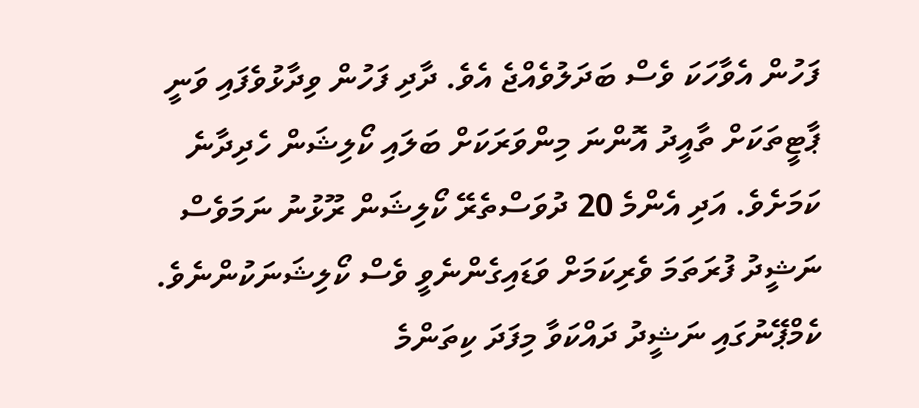ފަހުން އެވާހަކަ ވެސް ބަދަލުވެއްޖެ އެވެ. ދާދި ފަހުން ވިދާޅުވެފައި ވަނީ ޕާޓީތަކަށް ތާއީދު އޮންނަ މިންވަރަކަށް ބަލައި ކޯލިޝަން ހެދިދާނެ ކަމަށެވެ. އަދި އެންމެ 20 ދުވަސްތެރޭ ކޯލިޝަން ރޫޅުނު ނަމަވެސް ނަޝީދު ފުރަތަމަ ވެރިކަމަށް ވަޑައިގެންނެވީ ވެސް ކޯލިޝަނަކުންނެވެ.
ކެމްޕޭނުގައި ނަޝީދު ދައްކަވާ މިފަދަ ކިތަންމެ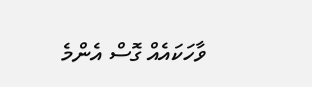ވާހަކައެއް ގޮސް އެންމެ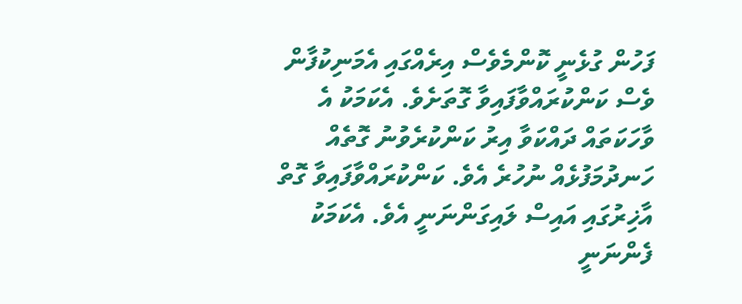ފަހުން ގުޅެނީ ކޮންމެވެސް އިރެއްގައި އެމަނިކުފާން ވެސް ކަންކުރައްވާފައިވާ ގޮތަށެވެ. އެކަމަކު އެ ވާހަކަތައް ދައްކަވާ އިރު ކަންކުރެވުނު ގޮތެއް ހަނދުމަފުޅެއް ނުހުރެ އެވެ. ކަންކުރައްވާފައިވާ ގޮތް އާޚިރުގައި އައިސް ލައިގަންނަނީ އެވެ. އެކަމަކު ފެންނަނީ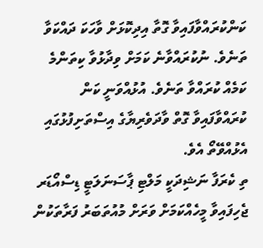ކަންކުރައްވާފައިވާ ގޮތާ އިދިކޮޅަށް ވާހަކަ ދައްކަވާ ތަނެވެ. ނުކުރައްވާނެ ކަމަށް ވިދާޅުވާ ކިތަންމެ ކަމެއް ކުރައްވާ ތަނެވެ. އުޅުއްވަނީ ކަން ކުރައްވާފައިވާ ގޮތް ވާދަވެރިޔާގެ އިސްތަށިފުޅުގައި އެޅުއްވޭތޯ އެވެ.
ތި ކެރަފާ ނަޝިދަކީ މަލްޓި ޕާސަނަލަޓީ ޑިސްއޯޑަރ ޖެހިފައިވާ މީހެއްކަމަށް ވަރަށް މުއުތަބަރު ފަރާތަކުން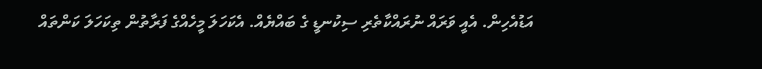އަޑުއެހިން. އެއީ ވަރައް ނުރައްކާތެރި ސިކުނޑީ ގެ ބައްޔެއް. އެކަހަލަ މީހެއްގެ ފަރާތުން ތިކަހަލަ ކަންތައް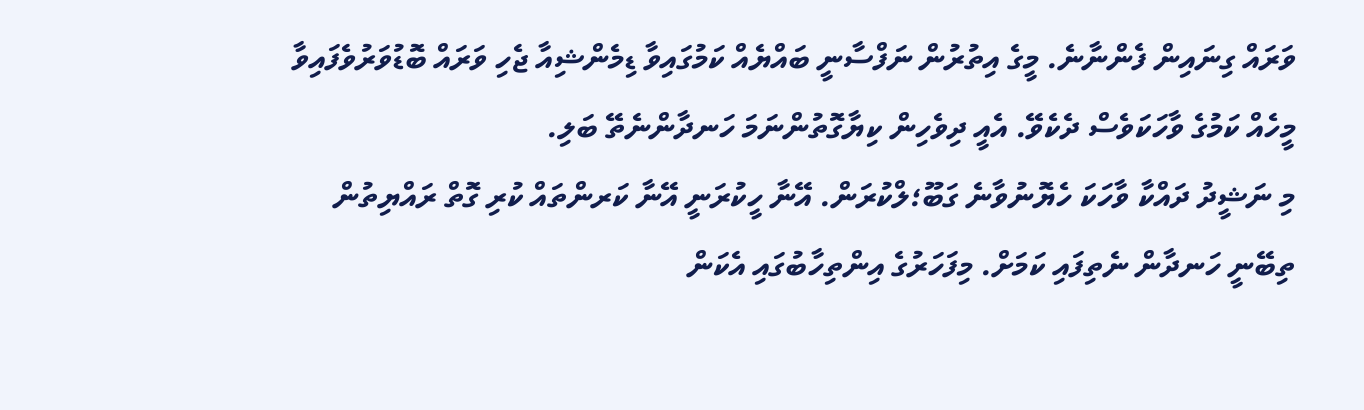ވަރައް ގިނައިން ފެންނާނެ. މީގެ އިތުރުން ނަފްސާނީ ބައްޔެއް ކަމުގައިވާ ޑިމެންޝިއާ ޖެހި ވަރައް ބޮޑުވަރުވެފައިވާ މީހެއް ކަމުގެ ވާހަކަވެސް ދެކެވޭ. އެއީ ދިވެހިން ކިޔާގޮތުންނަމަ ހަނދާންނެތޭ ބަލި.
މި ނަޝީދު ދައްކާ ވާހަކަ ހެޔޮނުވާނެ ގަބޫ؛ލްކުރަން. އޭނާ ހީކުރަނީ އޭނާ ކަރންތައް ކުރި ގޮތް ރައްޔިތުން ތިބޭނީ ހަނދާން ނެތިފައި ކަމަށް. މިފަހަރުގެ އިންތިހާބުގައި އެކަން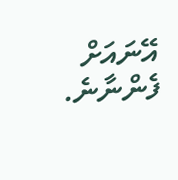އޭނައަށް ފެންނާނެ.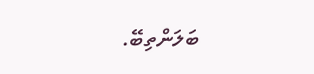ބަލަންތިބޭ.